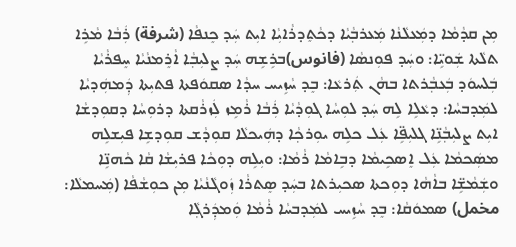ܡܼܢ ܩܕܵܡܵܐ ܕܡܲܥܠܵܢܵܐ ܡܲܥܪܒ݂ܵܝܵܐ ܕܟܵܬܸܕܪܵܐܝܼܵܐ ܐܝܼܬ ܚܲܕ ܟܸܢܦܵܐ (شرفة) ܪܲܒܵܐ ܡܵܪܹܐ ܬܠܵܬܐ ܫܲܘܝܹ̈ܐ: ܘܚܲܕ ܦܘܼܢܣܵܐ (فانوس)ܒܪܹܫܹܗ ܚܲܕ ܨܠܝܼܒ݂ܵܐ ܐܵܪܸܡܢܵܝܵܐ ܚܸܦܪܵܝܵܐ ܒܲܠܚܘܿܕ ܒܲܥܒ݂ܵܪܬܐ ܒܗܵܢ ܬܲܪܥܵܐ: ܒܸܕ ܚܵܙܹܝܚ ܚܕܵܐ ܣܩܘܿܦܬܐ ܦܬܝܼܬܐ ܕܲܡܗܲܕܝܵܐ ܠܡܲܕܒܚܵܐ: ܕܥܵܠܹܐ ܠܹܗ ܚܲܕ ܠܘܼܚܵܐ ܓܘܼܕܵܝܵܐ ܪܲܒܵܐ ܪܵܡܹܙ ܠܲܙܪܵܩܬܐ ܕܪܘܼܚܵܐ ܕܩܘܼܕܫܵܐ ܐܝܼܬ ܨܠܝܼܒ݂ܵܢܹ̈ܐ ܓܠܝܼܦܹ̈ܐ ܥܲܠ ܟܠܹܗ ܝܘܼܪܟ݂ܵܐ ܕܗܲܝܟܠܵܐ ܩܘܼܕܵܫ ܩܘܼܕܫܹܐ ܦܝܼܫܠܹܗ ܡܣܲܟܡܵܐ ܥܲܠ ܐܸܣܟܹܝܡܵܐ ܕܒܹܐܡܵܐ ܪܵܡܵܐ: ܘܝܼܠܹܗ ܕܘܼܟܵܐ ܦܪܝܼܫܵܐ ܩܵܐ ܟܵܗܢܹ̈ܐ ܘܫܲܡܵܫܹ̈ܐ ܒܐܵܗܵܐ ܕܘܼܟܬܐ ܣܟܝܼܪܬܐ ܒܚܲܕ ܣܸܬܪܵܐ ܙܲܘܓܵܢܵܝܵܐ ܡܼܢ ܟܘܼܫܵܦܵܐ (ܡܲܚܡܠܵܐ: مخمل) ܣܡܘܿܩܵܐ: ܒܸܕ ܚܵܙܹܝܚ ܠܡܲܕܒܚܵܐ ܪܵܡܵܐ ܘܲܡܕܲܪܓ݂ܵܐ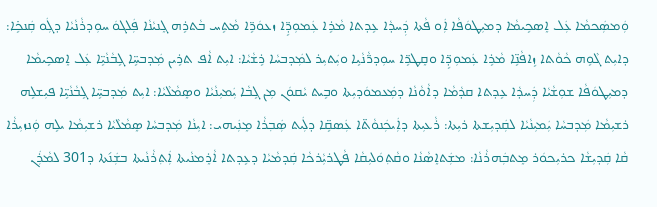ܘܲܡܣܲܟܡܵܐ ܥܲܠ ܐܸܣܟܹܝܡܵܐ ܕܡܝܼܛܘܿܦܵܐ ܐܲܘ ܦܵܬܐ ܕܲܚܕܵܐ ܥܹܕܬܐ ܡܵܪܹܐ ܥܲܡܘܼܕܹ̈ܐ ܙܥܘܿܖܹ̈ܐ ܡܵܬܹܚ ܒܵܬܪܹܗ ܓܸܢܝܵܢܵܐ ܦܲܠܓܘܿ ܚܘܼܕܪܵܢܵܝܵܐ ܕܓܲܘ ܩܲܢܟܹ̇ܐ: ܕܐܝܼܬ ܓܵܘܹܗ ܟܵܘܵܬܐ ܙܹܐܦܵܢܹ̈ܐ ܡܵܪܹܐ ܥܲܡܘܼܕܹ̈ܐ ܘܩܸܛܖܹ̈ܐ ܚܘܼܕܖ̈ܵܢܵܝܹܐ ܘܝܲܬܝܼܪ ܠܡܲܕܒܚܵܐ ܪܹܫܵܝܵܐ: ܐܝܼܬ ܐܵܦ ܬܪܹܝܢ ܡܲܕܒܚܹ̈ܐ ܓܹܒܵܢܵܝܹ̈ܐ ܥܲܠ ܐܸܣܟܹܝܡܵܐ ܕܡܝܼܛܘܿܦܵܐ ܫܘܼܫܵܝܵܐ ܕܲܚܕܵܐ ܥܹܕܬܐ ܩܕܵܡܵܐ ܕܐܵܘܵܢܵܐ ܕܡܲܥܡܘܿܕܝܼܬܐ ܘܒܹܝܬ ܝܵܩܘܿܢ ܡܼܢ ܓܹܒܵܐ ܝܲܡܝܼܢܵܝܵܐ ܘܣܸܡܵܠܵܝܵܐ: ܐܝܼܬ ܡܲܕܒܚܹ̈ܐ ܓܹܒܵܢܵܝܹ̈ܐ ܦܝܼܫܠܹܗ ܪܫܝܼܡܵܐ ܡܲܕܒܚܵܐ ܝܲܡܝܼܢܵܝܵܐ ܠܩܲܕܝܼܫܬܐ ܪܝܼܬܐ: ܪܵܥܝܼܬܐ ܕܐܲܝܟܲܢܘܵܬ̈ܐ ܥܲܣܩܹ̈ܐ ܕܠܲܝܬ ܣܲܒ݂ܪܵܐ ܡܸܢܲܝܗܝ: ܐܝܼܢܵܐ ܡܲܕܒܚܵܐ ܣܸܡܵܠܵܝܵܐ ܪܫܝܼܡܵܐ ܝܠܹܗ ܘܲܢܙܝܼܪܵܐ ܩܵܐ ܩܲܕܝܼܫܵܐ ܟܪܝܼܟܘܿܪ ܡܸܬܒܲܗܪܵܢܵܐ: ܡܫܲܬܐܸܣܵܢܵܐ ܘܩܵܬ݂ܘܿܠܝܼܩܵܐ ܦܵܛܪܝܼܵܪܟܵܐ ܩܲܕܡܵܝܵܐ ܕܥܹܕܬܐ ܐܵܪܸܡܢܵܝܬܐ ܐܲܬ݂ܪܵܢܵܝܬܐ ܒܫܲܢ݇ܬܐ ܕ301 ܠܡܵܪܲܢ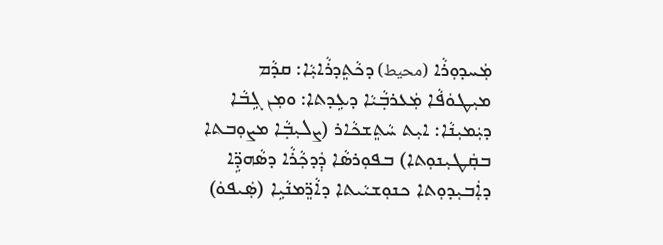ܡܲܚܕܘܼܪܵܐ (محيط) ܕܟܵܬܸܕܪܵܐܝܼܵܐ: ܩܕܵܡ ܡܝܼܛܘܿܦܵܐ ܡܲܥܪܒ݂ܵܝܵܐ ܕܥܹܕܬܐ: ܘܡܼܢ ܓܹܒܵܐ ܕܝܲܡܝܼܢܵܐ: ܐܝܼܬ ܚܵܬܸܫܟܵܐܪ (ܨܠܝܼܒ݂ܵܐ ܡܨܘܼܒܬܐ ܒܩܲܛܝܼܢܘܼܬܐ) ܒܦܘܼܪܣܵܐ ܕܲܕܟ݂ܵܪܵܐ ܕܣܵܗܕܹ̈ܐ ܕܐܲܒܝܼܕܘܼܬܐ ܟܢܘܼܫܝܵܝܬܐ ܕܐܵܖܸ̈ܡܢܵܝܹܐ (ܣܲܝܦܘܿ)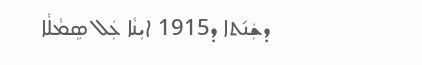ܕܫܲܢ݇ܬܐ ܕ1915 ܐܝܼܢܵܐ ܥܲܠ ܣܸܡܵܠܵܐ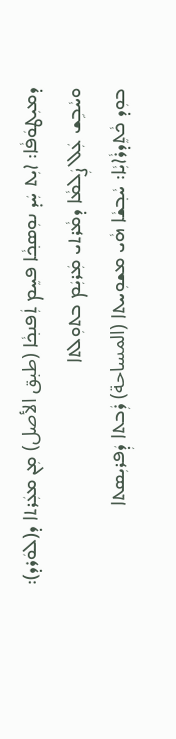ܕܡܝܼܛܘܿܦܵܐ: ܐܝܼܬ ܚܲܕ ܢܘܼܣܟ݂ܵܐ ܦܚܸܡ ܬܲܦܢܟ݂ܵܐ (طبق الأصل) ܡܼܢ ܡܥܲܪܬܐ ܕ(ܠܘܿܪܕ): ܘܚܵܒܹܫ ܥܲܠ ܨܲܠܡܵܐ ܕܡܵܪܬܝ ܡܲܪܝܲܡ ܒܬܘܼܠܬܐ
ܒܘܼܕ ܟܵܬܸܕܪܵܐܝܼܵܐ: ܚܵܒ݂ܫܵܐ ܗܵܝ ܡܫܘܼܚܬܐ (المساحة) ܪܲܒܬܐ ܕܲܦܪܝܼܣܬܐ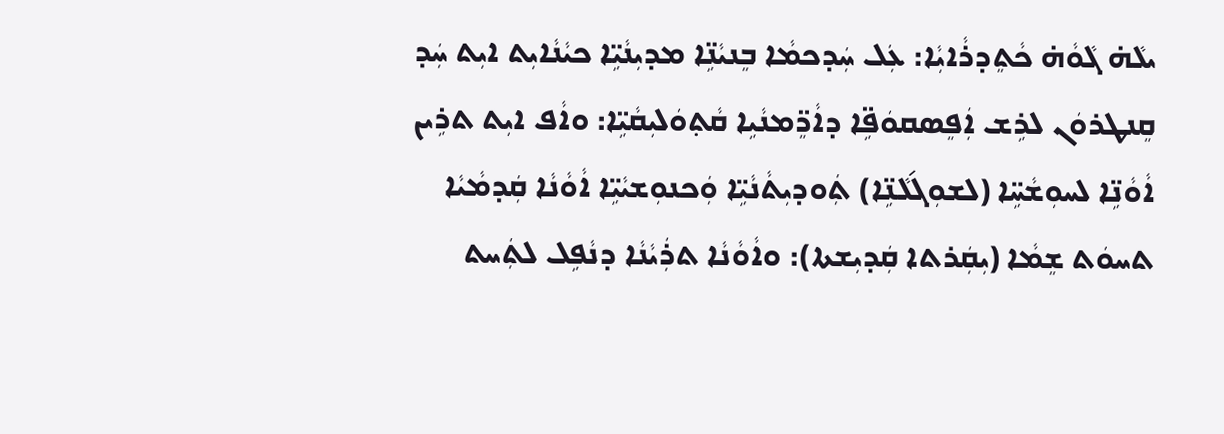ܝܠܵܗ̇ ܓܵܘܵܗ̇ ܟܵܬܸܕܪܵܐܝܼܵܐ: ܥܲܠ ܚܲܕܟܡܵܐ ܒܸܢܝܵܢܹ̈ܐ ܡܕܝܼܢܵܝܹ̈ܐ ܟܝܵܢܵܐܝܼܬ ܐܝܼܬ ܚܲܕ ܩܸܢܛܪܘܿܢ ܠܪܹܫ ܐܲܦܸܣܩܘܿܦܹ̈ܐ ܕܐܵܖܸ̈ܡܢܵܝܹܐ ܩܵܬ݂ܘܿܠܝܼܩܵܝܹ̈ܐ: ܘܐܵܦ ܐܝܼܬ ܬܪܹܝܢ ܐܵܘܵܢܹ̈ܐ ܠܚܘܼܫܵܚܹ̈ܐ (ܠܫܘܼܓ݇ܠܵܢܹ̈ܐ) ܬܲܘܕܝܼܬܵܢܵܝܹ̈ܐ ܘܲܟܢܘܼܫܝܵܝܹ̈ܐ ܐܵܘܵܢܵܐ ܩܲܕܡܵܝܵܐ ܬܚܘܿܬ ܫܸܡܵܐ (ܝܼܩܲܪܬܐ ܩܲܕܝܼܫܬܐ): ܘܐܵܘܵܢܵܐ ܬܪܲܝܵܢܵܐ ܕܢܵܦܹܠ ܠܬܲܚܬ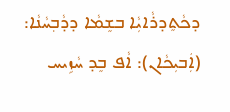ܕܟܵܬܸܕܪܵܐܝܼܵܐ ܒܫܸܡܵܐ ܕܕܵܒ݂ܚܵܢܵܐ: (ܐܲܒܝܼܟܵܐܢ): ܐܵܦ ܒܸܕ ܚܵܙܹܝܚ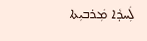ܠܲܚܕܵܐ ܡܲܪܒܝܼܬܐ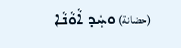(حضانة) ܘܚܲܕ ܐܵܘܵܢܵܐ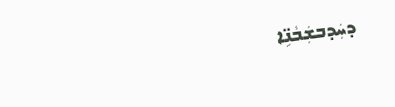ܕܚܲܕܒܫܲܒܵܢܹ̈ܐ